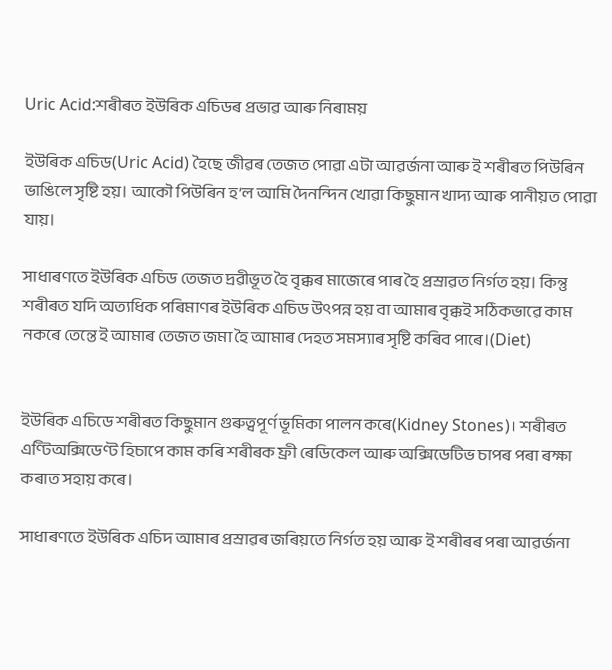Uric Acid:শৰীৰত ইউৰিক এচিডৰ প্ৰভাৱ আৰু নিৰাময়

ইউৰিক এচিড(Uric Acid) হৈছে জীৱৰ তেজত পোৱা এটা আৱৰ্জনা আৰু ই শৰীৰত পিউৰিন ভাঙিলে সৃষ্টি হয়। আকৌ পিউৰিন হ’ল আমি দৈনন্দিন খোৱা কিছুমান খাদ্য আৰু পানীয়ত পোৱা যায়।

সাধাৰণতে ইউৰিক এচিড তেজত দ্ৰৱীভূত হৈ বৃক্কৰ মাজেৰে পাৰ হৈ প্ৰস্ৰাৱত নিৰ্গত হয়। কিন্তু শৰীৰত যদি অত্যধিক পৰিমাণৰ ইউৰিক এচিড উৎপন্ন হয় বা আমাৰ বৃক্কই সঠিকভাৱে কাম নকৰে তেন্তে ই আমাৰ তেজত জমা হৈ আমাৰ দেহত সমস্যাৰ সৃষ্টি কৰিব পাৰে।(Diet)


ইউৰিক এচিডে শৰীৰত কিছুমান গুৰুত্বপূৰ্ণ ভূমিকা পালন কৰে(Kidney Stones)। শৰীৰত এণ্টিঅক্সিডেণ্ট হিচাপে কাম কৰি শৰীৰক ফ্ৰী ৰেডিকেল আৰু অক্সিডেটিভ চাপৰ পৰা ৰক্ষা কৰাত সহায় কৰে।

সাধাৰণতে ইউৰিক এচিদ আমাৰ প্ৰস্ৰাৱৰ জৰিয়তে নিৰ্গত হয় আৰু ই শৰীৰৰ পৰা আৱৰ্জনা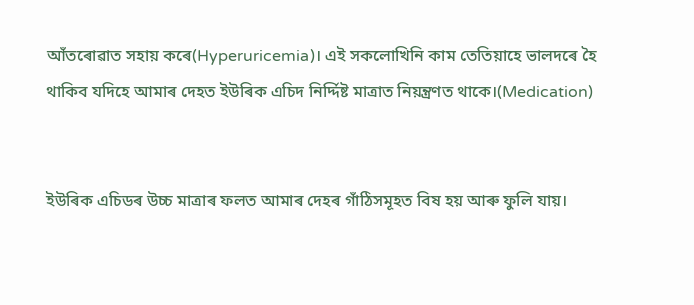আঁতৰোৱাত সহায় কৰে(Hyperuricemia)। এই সকলোখিনি কাম তেতিয়াহে ভালদৰে হৈ থাকিব যদিহে আমাৰ দেহত ইউৰিক এচিদ নিৰ্দ্দিষ্ট মাত্ৰাত নিয়ন্ত্ৰণত থাকে।(Medication)


ইউৰিক এচিডৰ উচ্চ মাত্ৰাৰ ফলত আমাৰ দেহৰ গাঁঠিসমূহত বিষ হয় আৰু ফুলি যায়।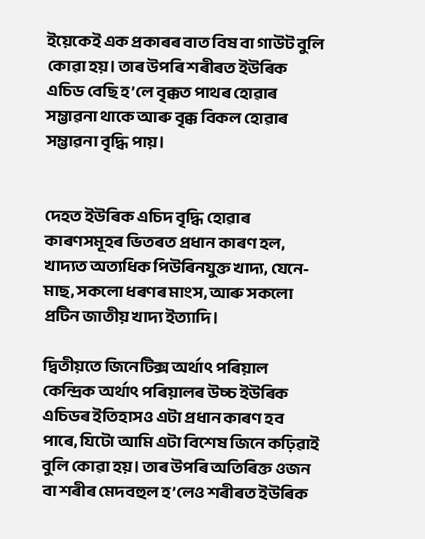ইয়েকেই এক প্ৰকাৰৰ বাত বিষ বা গাউট বুলি কোৱা হয়। তাৰ উপৰি শৰীৰত ইউৰিক এচিড বেছি হ’লে বৃক্কত পাথৰ হোৱাৰ সম্ভাৱনা থাকে আৰু বৃক্ক বিকল হোৱাৰ সম্ভাৱনা বৃদ্ধি পায়।


দেহত ইউৰিক এচিদ বৃদ্ধি হোৱাৰ কাৰণসমূহৰ ভিতৰত প্ৰধান কাৰণ হল, খাদ্যত অত্যধিক পিউৰিনযুক্ত খাদ্য, যেনে- মাছ, সকলো ধৰণৰ মাংস, আৰু সকলো প্ৰটিন জাতীয় খাদ্য ইত্যাদি।

দ্বিতীয়তে জিনেটিক্স অৰ্থাৎ পৰিয়াল কেন্দ্ৰিক অৰ্থাৎ পৰিয়ালৰ উচ্চ ইউৰিক এচিডৰ ইতিহাসও এটা প্ৰধান কাৰণ হব পাৰে, যিটো আমি এটা বিশেষ জিনে কঢ়িৱাই বুলি কোৱা হয়। তাৰ উপৰি অতিৰিক্ত ওজন বা শৰীৰ মেদবহুল হ’লেও শৰীৰত ইউৰিক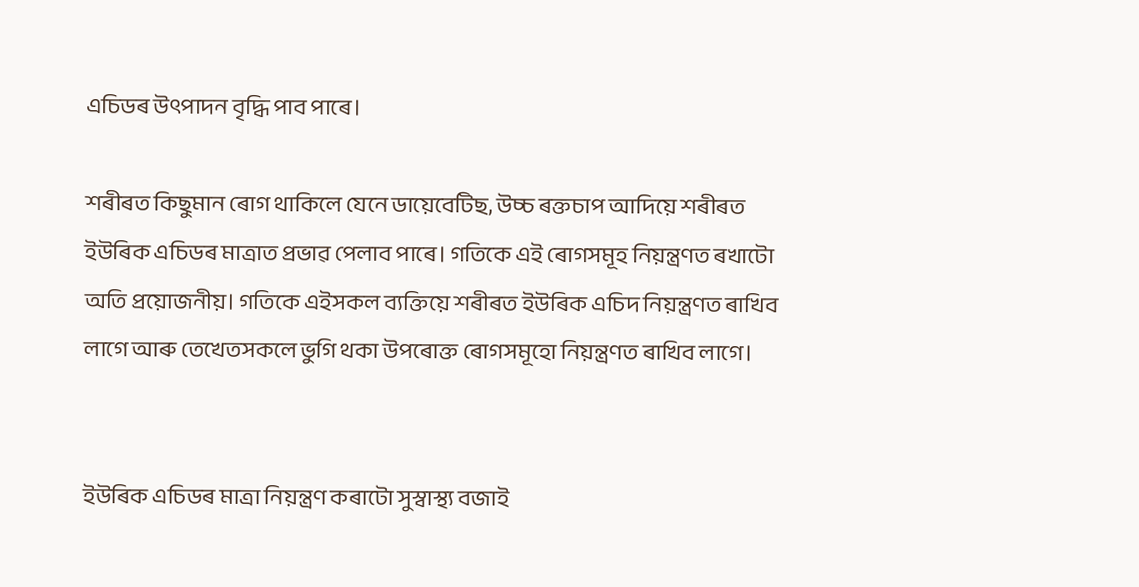এচিডৰ উৎপাদন বৃদ্ধি পাব পাৰে।

শৰীৰত কিছুমান ৰোগ থাকিলে যেনে ডায়েবেটিছ, উচ্চ ৰক্তচাপ আদিয়ে শৰীৰত ইউৰিক এচিডৰ মাত্ৰাত প্ৰভাৱ পেলাব পাৰে। গতিকে এই ৰোগসমূহ নিয়ন্ত্ৰণত ৰখাটো অতি প্ৰয়োজনীয়। গতিকে এইসকল ব্যক্তিয়ে শৰীৰত ইউৰিক এচিদ নিয়ন্ত্ৰণত ৰাখিব লাগে আৰু তেখেতসকলে ভুগি থকা উপৰোক্ত ৰোগসমূহো নিয়ন্ত্ৰণত ৰাখিব লাগে।


ইউৰিক এচিডৰ মাত্ৰা নিয়ন্ত্ৰণ কৰাটো সুস্বাস্থ্য বজাই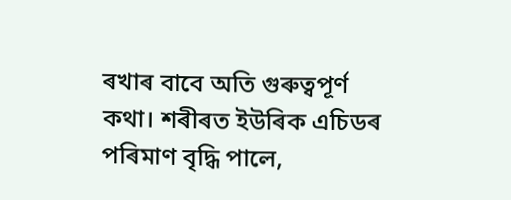ৰখাৰ বাবে অতি গুৰুত্বপূৰ্ণ কথা। শৰীৰত ইউৰিক এচিডৰ পৰিমাণ বৃদ্ধি পালে,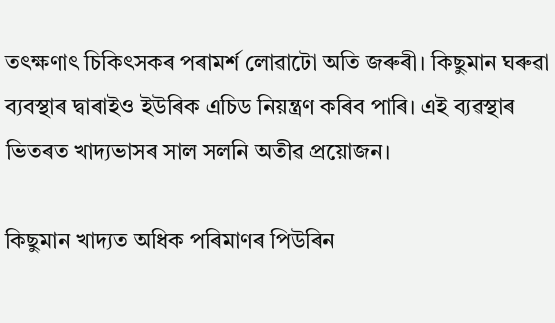তৎক্ষণাৎ চিকিৎসকৰ পৰামৰ্শ লোৱাটো অতি জৰুৰী। কিছুমান ঘৰুৱা ব্যবস্থাৰ দ্বাৰাইও ইউৰিক এচিড নিয়ন্ত্ৰণ কৰিব পাৰি। এই ব্যৱস্থাৰ ভিতৰত খাদ্যভাসৰ সাল সলনি অতীৱ প্ৰয়োজন।

কিছুমান খাদ্যত অধিক পৰিমাণৰ পিউৰিন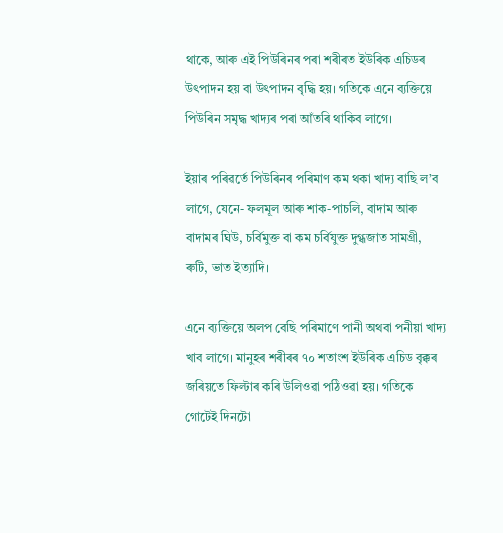থাকে, আৰু এই পিউৰিনৰ পৰা শৰীৰত ইউৰিক এচিডৰ উৎপাদন হয় বা উৎপাদন বৃদ্ধি হয়। গতিকে এনে ব্যক্তিয়ে পিউৰিন সমৃদ্ধ খাদ্যৰ পৰা আঁতৰি থাকিব লাগে।

ইয়াৰ পৰিৱৰ্তে পিউৰিনৰ পৰিমাণ কম থকা খাদ্য বাছি ল’ব লাগে, যেনে- ফলমূল আৰু শাক-পাচলি, বাদাম আৰু বাদামৰ ঘিউ, চৰ্বিমুক্ত বা কম চৰ্বিযুক্ত দুগ্ধজাত সামগ্ৰী, ৰুটি, ভাত ইত্যাদি।

এনে ব্যক্তিয়ে অলপ বেছি পৰিমাণে পানী অথবা পনীয়া খাদ্য খাব লাগে। মানুহৰ শৰীৰৰ ৭০ শতাংশ ইউৰিক এচিড বৃক্কৰ জৰিয়তে ফিল্টাৰ কৰি উলিওৱা পঠিওৱা হয়। গতিকে গোটেই দিনটো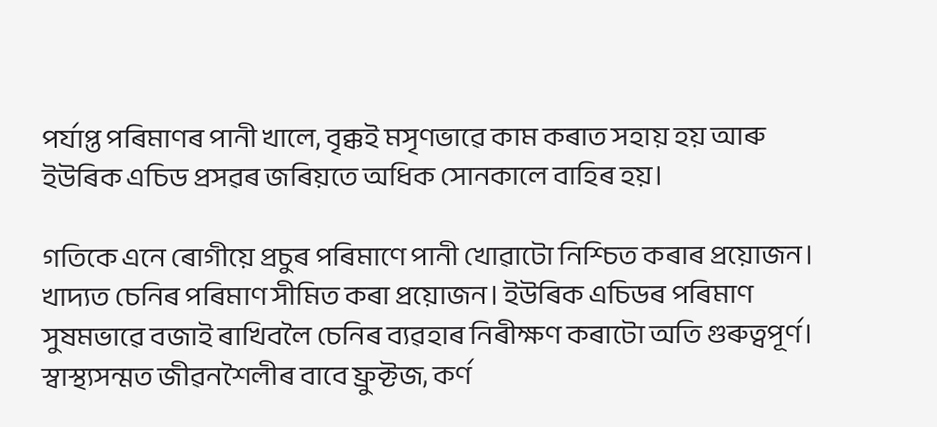পৰ্যাপ্ত পৰিমাণৰ পানী খালে, বৃক্কই মসৃণভাৱে কাম কৰাত সহায় হয় আৰু ইউৰিক এচিড প্ৰসৱৰ জৰিয়তে অধিক সোনকালে বাহিৰ হয়।

গতিকে এনে ৰোগীয়ে প্ৰচুৰ পৰিমাণে পানী খোৱাটো নিশ্চিত কৰাৰ প্ৰয়োজন। খাদ্যত চেনিৰ পৰিমাণ সীমিত কৰা প্ৰয়োজন। ইউৰিক এচিডৰ পৰিমাণ সুষমভাৱে বজাই ৰাখিবলৈ চেনিৰ ব্যৱহাৰ নিৰীক্ষণ কৰাটো অতি গুৰুত্বপূৰ্ণ। স্বাস্থ্যসন্মত জীৱনশৈলীৰ বাবে ফ্ৰুক্টজ, কৰ্ণ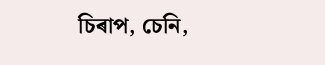চিৰাপ, চেনি,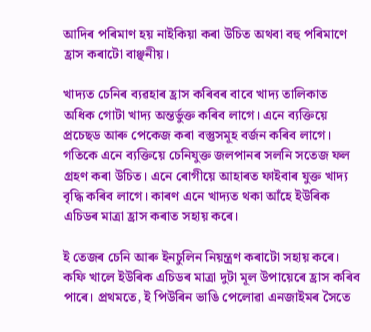আদিৰ পৰিমাণ হয় নাইকিয়া কৰা উচিত অথবা বহু পৰিমাণে হ্ৰাস কৰাটো বাঞ্ছনীয়।

খাদ্যত চেনিৰ ব্যৱহাৰ হ্ৰাস কৰিবৰ বাবে খাদ্য তালিকাত অধিক গোটা খাদ্য অন্তৰ্ভুক্ত কৰিব লাগে। এনে ব্যক্তিয়ে প্ৰচেছড আৰু পেকেজ কৰা বস্তুসমূহ বৰ্জন কৰিব লাগে। গতিকে এনে ব্যক্তিয়ে চেনিযুক্ত জলপানৰ সলনি সতেজ ফল গ্ৰহণ কৰা উচিত। এনে ৰোগীয়ে আহাৰত ফাইবাৰ যুক্ত খাদ্য বৃদ্ধি কৰিব লাগে। কাৰণ এনে খাদ্যত থকা আঁহে ইউৰিক এচিডৰ মাত্ৰা হ্ৰাস কৰাত সহায় কৰে।

ই তেজৰ চেনি আৰু ইনচুলিন নিয়ন্ত্ৰণ কৰাটো সহায় কৰে। কফি খালে ইউৰিক এচিডৰ মাত্ৰা দুটা মূল উপায়েৰে হ্ৰাস কৰিব পাৰে। প্ৰথমতে, ই পিউৰিন ভাঙি পেলোৱা এনজাইমৰ সৈতে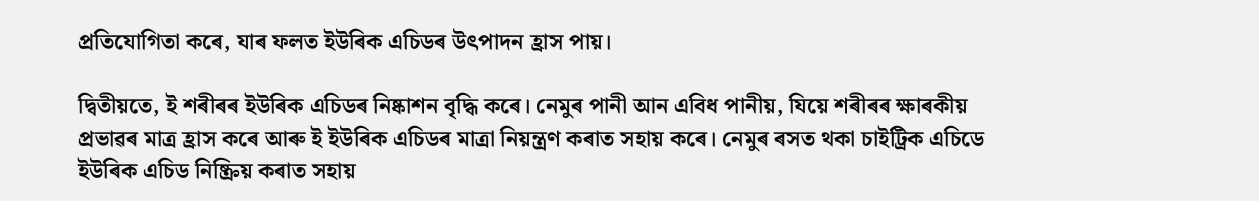প্ৰতিযোগিতা কৰে, যাৰ ফলত ইউৰিক এচিডৰ উৎপাদন হ্ৰাস পায়।

দ্বিতীয়তে, ই শৰীৰৰ ইউৰিক এচিডৰ নিষ্কাশন বৃদ্ধি কৰে। নেমুৰ পানী আন এবিধ পানীয়, যিয়ে শৰীৰৰ ক্ষাৰকীয় প্ৰভাৱৰ মাত্ৰ হ্ৰাস কৰে আৰু ই ইউৰিক এচিডৰ মাত্ৰা নিয়ন্ত্ৰণ কৰাত সহায় কৰে। নেমুৰ ৰসত থকা চাইট্ৰিক এচিডে ইউৰিক এচিড নিষ্ক্ৰিয় কৰাত সহায়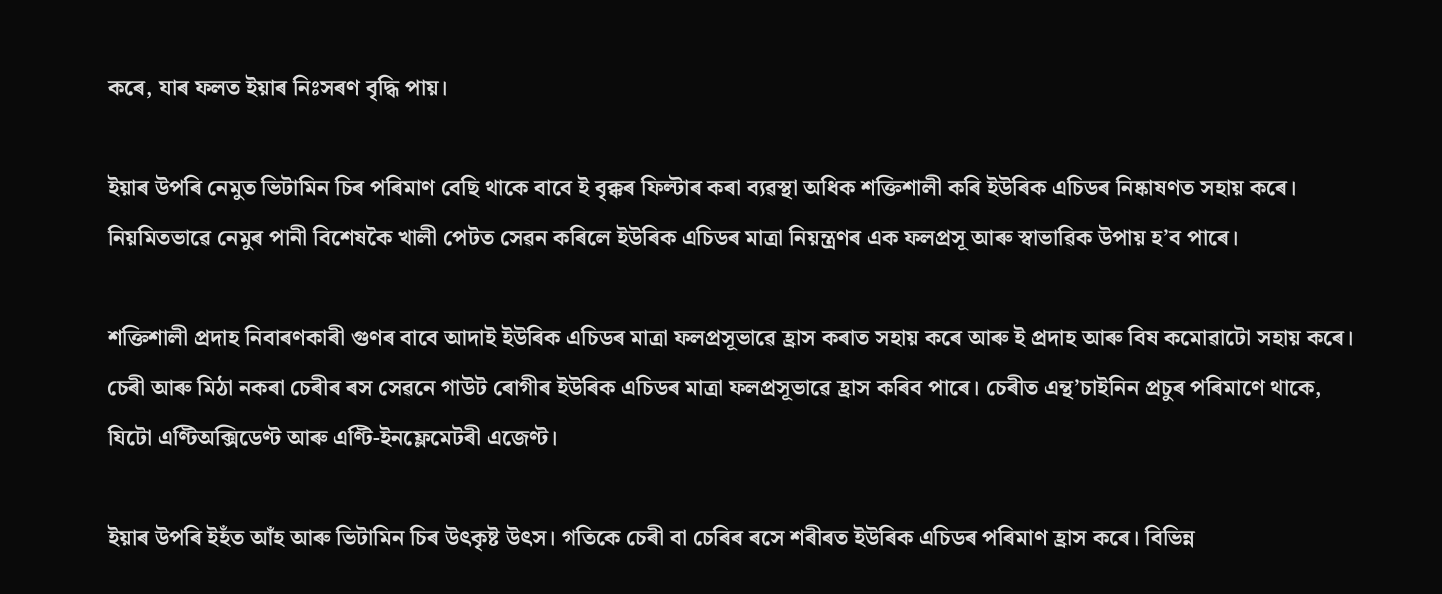কৰে, যাৰ ফলত ইয়াৰ নিঃসৰণ বৃদ্ধি পায়।

ইয়াৰ উপৰি নেমুত ভিটামিন চিৰ পৰিমাণ বেছি থাকে বাবে ই বৃক্কৰ ফিল্টাৰ কৰা ব্যৱস্থা অধিক শক্তিশালী কৰি ইউৰিক এচিডৰ নিষ্কাষণত সহায় কৰে। নিয়মিতভাৱে নেমুৰ পানী বিশেষকৈ খালী পেটত সেৱন কৰিলে ইউৰিক এচিডৰ মাত্ৰা নিয়ন্ত্ৰণৰ এক ফলপ্ৰসূ আৰু স্বাভাৱিক উপায় হ’ব পাৰে।

শক্তিশালী প্ৰদাহ নিবাৰণকাৰী গুণৰ বাবে আদাই ইউৰিক এচিডৰ মাত্ৰা ফলপ্ৰসূভাৱে হ্ৰাস কৰাত সহায় কৰে আৰু ই প্ৰদাহ আৰু বিষ কমোৱাটো সহায় কৰে। চেৰী আৰু মিঠা নকৰা চেৰীৰ ৰস সেৱনে গাউট ৰোগীৰ ইউৰিক এচিডৰ মাত্ৰা ফলপ্ৰসূভাৱে হ্ৰাস কৰিব পাৰে। চেৰীত এন্থ’চাইনিন প্ৰচুৰ পৰিমাণে থাকে, যিটো এণ্টিঅক্সিডেণ্ট আৰু এণ্টি-ইনফ্লেমেটৰী এজেণ্ট।

ইয়াৰ উপৰি ইহঁত আঁহ আৰু ভিটামিন চিৰ উৎকৃষ্ট উৎস। গতিকে চেৰী বা চেৰিৰ ৰসে শৰীৰত ইউৰিক এচিডৰ পৰিমাণ হ্ৰাস কৰে। বিভিন্ন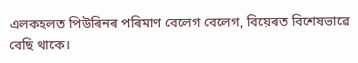এলকহলত পিউৰিনৰ পৰিমাণ বেলেগ বেলেগ, বিয়েৰত বিশেষভাৱে বেছি থাকে।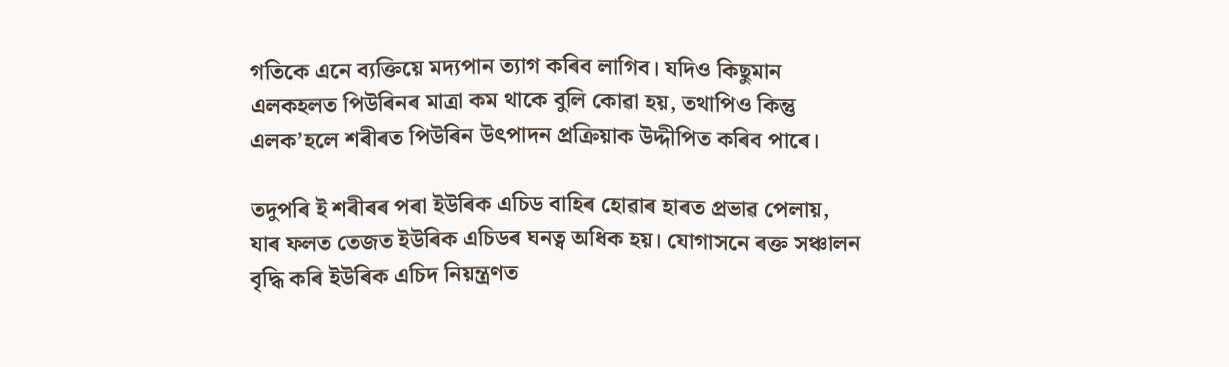গতিকে এনে ব্যক্তিয়ে মদ্যপান ত্যাগ কৰিব লাগিব। যদিও কিছুমান এলকহলত পিউৰিনৰ মাত্ৰা কম থাকে বুলি কোৱা হয়, তথাপিও কিন্তু এলক’হলে শৰীৰত পিউৰিন উৎপাদন প্ৰক্ৰিয়াক উদ্দীপিত কৰিব পাৰে।

তদুপৰি ই শৰীৰৰ পৰা ইউৰিক এচিড বাহিৰ হোৱাৰ হাৰত প্ৰভাৱ পেলায়, যাৰ ফলত তেজত ইউৰিক এচিডৰ ঘনত্ব অধিক হয়। যোগাসনে ৰক্ত সঞ্চালন বৃদ্ধি কৰি ইউৰিক এচিদ নিয়ন্ত্ৰণত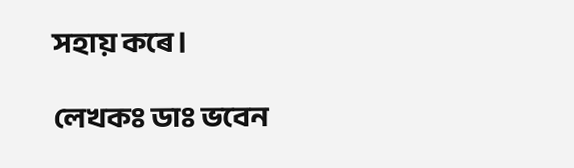সহায় কৰে।

লেখকঃ ডাঃ ভবেন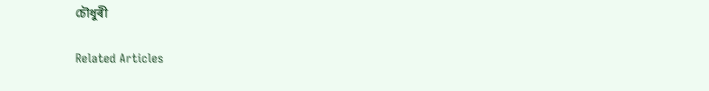চৌধুৰী

Related Articles